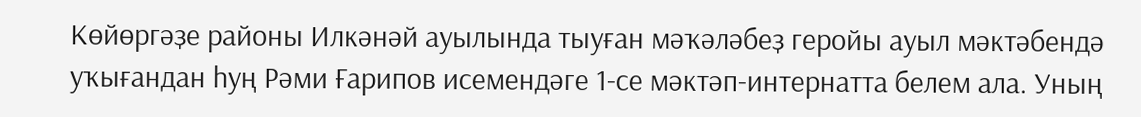Көйөргәҙе районы Илкәнәй ауылында тыуған мәҡәләбеҙ геройы ауыл мәктәбендә уҡығандан һуң Рәми Ғарипов исемендәге 1-се мәктәп-интернатта белем ала. Уның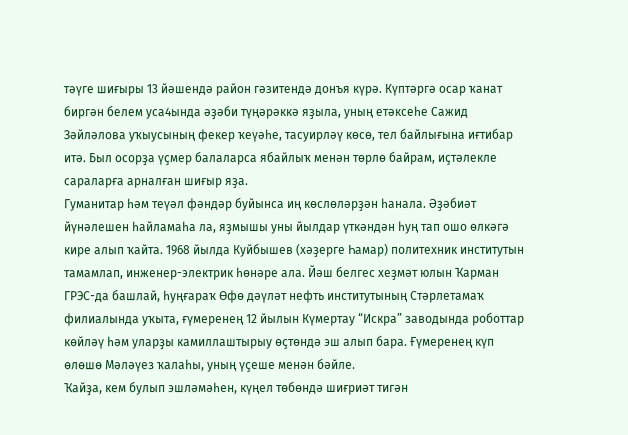тәүге шиғыры 13 йәшендә район гәзитендә донъя күрә. Күптәргә осар ҡанат биргән белем уса4ында әҙәби түңәрәккә яҙыла, уның етәксеһе Сажид Зәйләлова уҡыусының фекер ҡеүәһе, тасуирләү көсө, тел байлығына иғтибар итә. Был осорҙа үҫмер балаларса ябайлыҡ менән төрлө байрам, иҫтәлекле сараларға арналған шиғыр яҙа.
Гуманитар һәм теүәл фәндәр буйынса иң көслөләрҙән һанала. Әҙәбиәт йүнәлешен һайламаһа ла, яҙмышы уны йылдар үткәндән һуң тап ошо өлкәгә кире алып ҡайта. 1968 йылда Куйбышев (хәҙерге Һамар) политехник институтын тамамлап, инженер-электрик һөнәре ала. Йәш белгес хеҙмәт юлын Ҡарман ГРЭС-да башлай, һуңғараҡ Өфө дәүләт нефть институтының Стәрлетамаҡ филиалында уҡыта, ғүмеренең 12 йылын Күмертау “Искра” заводында роботтар көйләү һәм уларҙы камиллаштырыу өҫтөндә эш алып бара. Ғүмеренең күп өлөшө Мәләүез ҡалаһы, уның үҫеше менән бәйле.
Ҡайҙа, кем булып эшләмәһен, күңел төбөндә шиғриәт тигән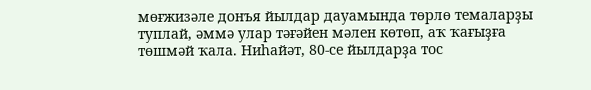мөғжизәле донъя йылдар дауамында төрлө темаларҙы туплай, әммә улар тәғәйен мәлен көтөп, аҡ ҡағыҙға төшмәй ҡала. Ниһайәт, 80-се йылдарҙа тос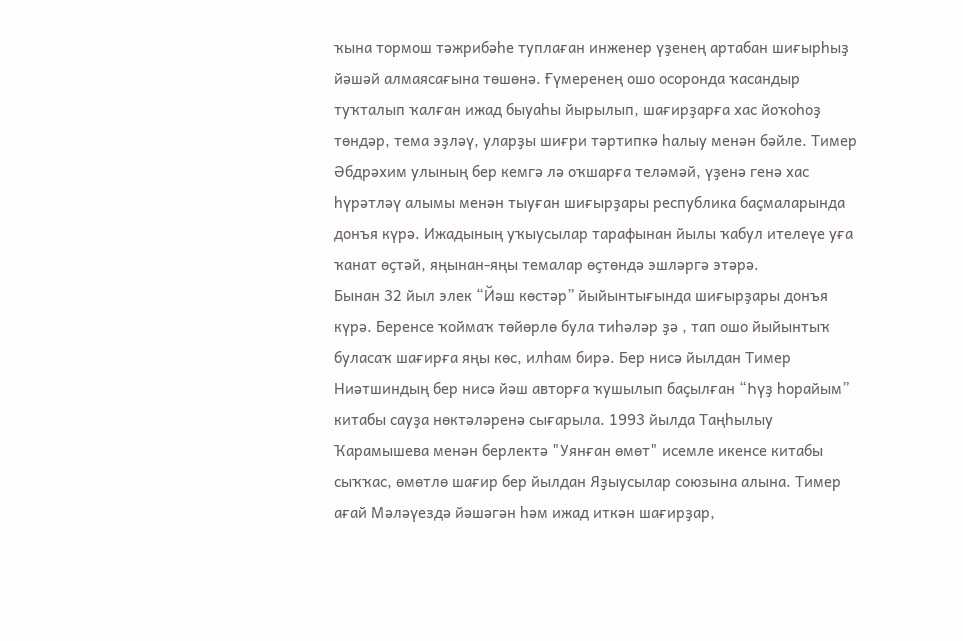ҡына тормош тәжрибәһе туплаған инженер үҙенең артабан шиғырһыҙ йәшәй алмаясағына төшөнә. Ғүмеренең ошо осоронда ҡасандыр туҡталып ҡалған ижад быуаһы йырылып, шағирҙарға хас йоҡоһоҙ төндәр, тема эҙләү, уларҙы шиғри тәртипкә һалыу менән бәйле. Тимер Әбдрәхим улының бер кемгә лә оҡшарға теләмәй, үҙенә генә хас һүрәтләү алымы менән тыуған шиғырҙары республика баҫмаларында донъя күрә. Ижадының уҡыусылар тарафынан йылы ҡабул ителеүе уға ҡанат өҫтәй, яңынан-яңы темалар өҫтөндә эшләргә этәрә.
Бынан 32 йыл элек “Йәш көстәр” йыйынтығында шиғырҙары донъя күрә. Беренсе ҡоймаҡ төйөрлө була тиһәләр ҙә , тап ошо йыйынтыҡ буласаҡ шағирға яңы көс, илһам бирә. Бер нисә йылдан Тимер Ниәтшиндың бер нисә йәш авторға ҡушылып баҫылған “Һүҙ һорайым” китабы сауҙа нөктәләренә сығарыла. 1993 йылда Таңһылыу Ҡарамышева менән берлектә "Уянған өмөт" исемле икенсе китабы сыҡҡас, өмөтлө шағир бер йылдан Яҙыусылар союзына алына. Тимер ағай Мәләүездә йәшәгән һәм ижад иткән шағирҙар,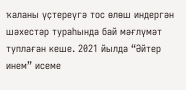ҡаланы үҫтереүгә тос өлөш индергән шәхестәр тураһында бай мәғлүмәт туплаған кеше. 2021 йылда “Әйтер инем” исеме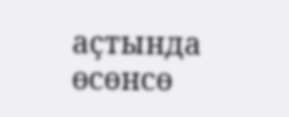аҫтында өсөнсө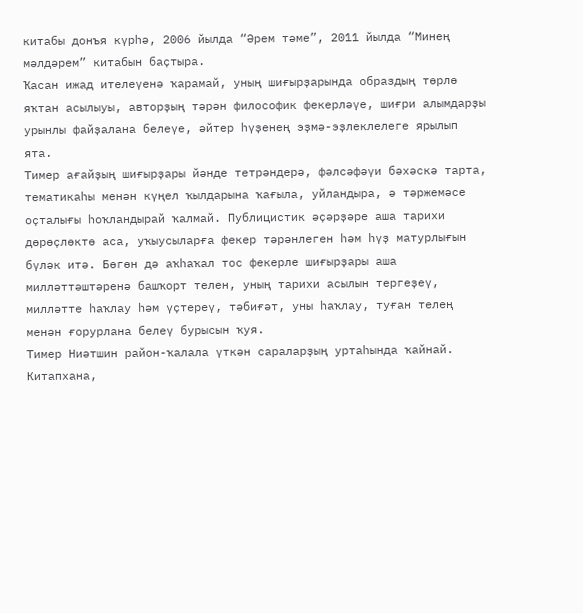китабы донъя күрһә, 2006 йылда “Әрем тәме”, 2011 йылда “Минең мәлдәрем” китабын баҫтыра.
Ҡасан ижад ителеүенә ҡарамай, уның шиғырҙарында образдың төрлө яҡтан асылыуы, авторҙың тәрән философик фекерләүе, шиғри алымдарҙы урынлы файҙалана белеүе, әйтер һүҙенең эҙмә-эҙлеклелеге ярылып ята.
Тимер ағайҙың шиғырҙары йәнде тетрәндерә, фәлсәфәүи бәхәскә тарта, тематикаһы менән күңел ҡылдарына ҡағыла, уйландыра, ә тәржемәсе оҫталығы һоҡландырай ҡалмай. Публицистик әҫәрҙәре аша тарихи дөрөҫлөктө аса, уҡыусыларға фекер тәрәнлеген һәм һүҙ матурлығын бүләк итә. Бөгөн дә аҡһаҡал тос фекерле шиғырҙары аша милләттәштәренә башҡорт телен, уның тарихи асылын тергеҙеү, милләтте һаҡлау һәм үҫтереү, тәбиғәт, уны һаҡлау, туған телең менән ғорурлана белеү бурысын ҡуя.
Тимер Ниәтшин район-ҡалала үткән сараларҙың уртаһында ҡайнай. Китапхана,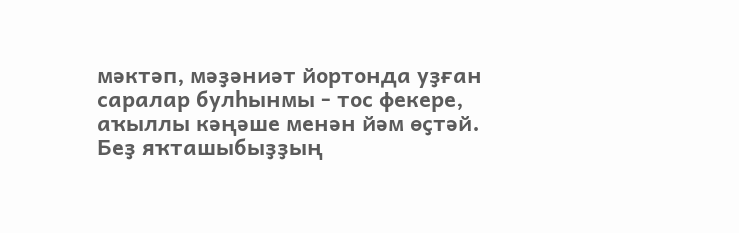мәктәп, мәҙәниәт йортонда уҙған саралар булһынмы - тос фекере, аҡыллы кәңәше менән йәм өҫтәй. Беҙ яҡташыбыҙҙың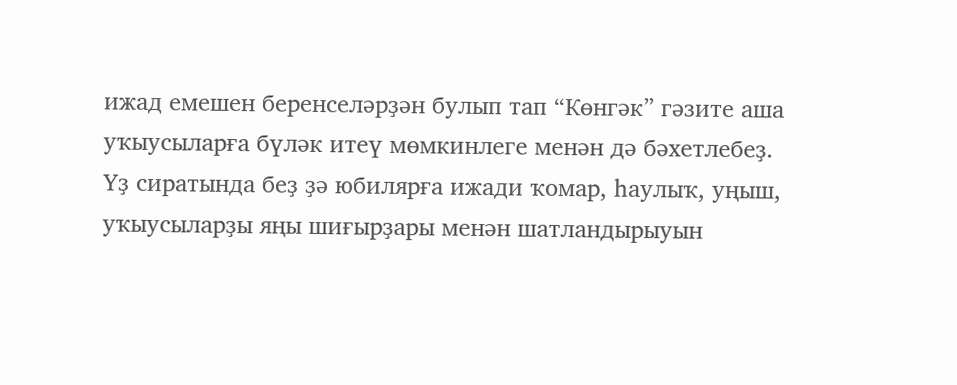ижад емешен беренселәрҙән булып тап “Көнгәк” гәзите аша уҡыусыларға бүләк итеү мөмкинлеге менән дә бәхетлебеҙ.
Үҙ сиратында беҙ ҙә юбилярға ижади ҡомар, һаулыҡ, уңыш, уҡыусыларҙы яңы шиғырҙары менән шатландырыуын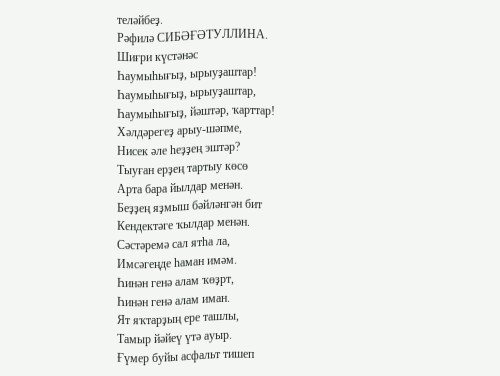теләйбеҙ.
Рәфилә СИБӘҒӘТУЛЛИНА.
Шиғри күстәнәс
Һаумыһығыҙ, ырыуҙаштар!
Һаумыһығыҙ, ырыуҙаштар,
Һаумыһығыҙ, йәштәр, ҡарттар!
Хәлдәрегеҙ арыу-шәпме,
Нисек әле һеҙҙең эштәр?
Тыуған ерҙең тартыу көсө
Арта бара йылдар менән.
Беҙҙең яҙмыш бәйләнгән бит
Кендектәге ҡылдар менән.
Сәстәремә сал ятһа ла,
Имсәгеңде һаман имәм.
Һинән генә алам ҡөҙрт,
Һинән генә алам иман.
Ят яҡтарҙың ере ташлы,
Тамыр йәйеү үтә ауыр.
Ғүмер буйы асфальт тишеп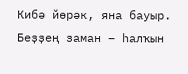Кибә йөрәк, яна бауыр.
Беҙҙең заман – һалҡын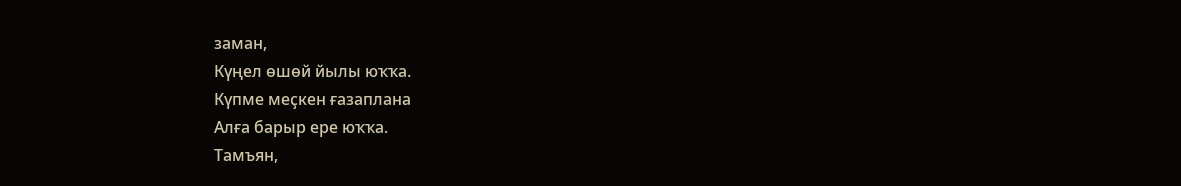заман,
Күңел өшөй йылы юҡҡа.
Күпме меҫкен ғазаплана
Алға барыр ере юҡҡа.
Тамъян,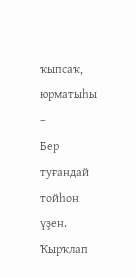ҡыпсаҡ, юрматыһы –
Бер туғандай тойһон үҙен.
Ҡырҡлап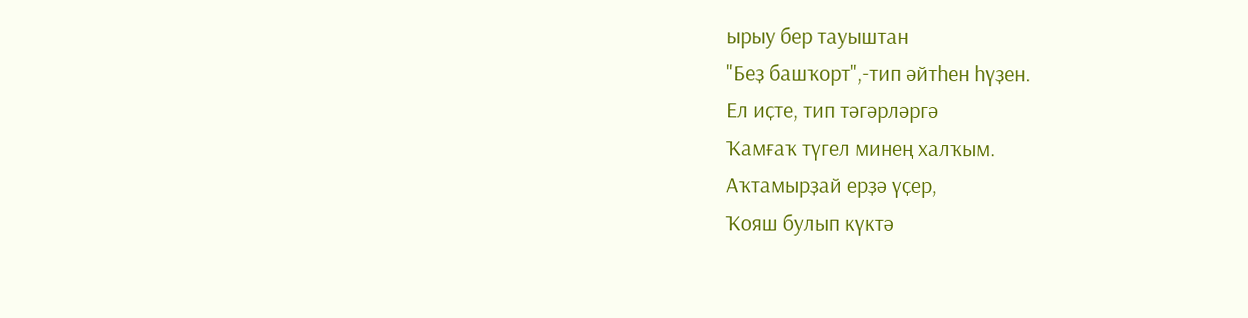ырыу бер тауыштан
"Беҙ башҡорт",-тип әйтһен һүҙен.
Ел иҫте, тип тәгәрләргә
Ҡамғаҡ түгел минең халҡым.
Аҡтамырҙай ерҙә үҫер,
Ҡояш булып күктә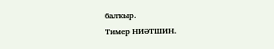балҡыр.
Тимер НИӘТШИН.